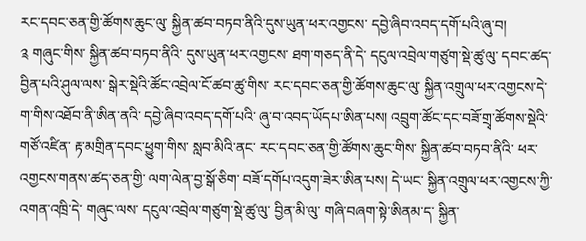རང་དབང་ཅན་གྱི་ཚོགས་ཆུང་ལུ་ སྐྱིན་ཚབ་བཏབ་ནིའི་དུས་ཡུན་ཕར་འགྱངས་ དབྱེ་ཞིབ་འབད་དགོ་པའི་ཞུ་བ།
༉ གཞུང་གིས་ སྐྱིན་ཚབ་བཏབ་ནིའི་ དུས་ཡུན་ཕར་འགྱངས་ ཐག་གཅད་ནི་དེ་ དངུལ་འབྲེལ་གཙུག་སྡེ་ཚུ་ལུ་ དབང་ཚད་བྱིན་པའི་ཤུལ་ལས་ སྒེར་སྡེའི་ཚོང་འབྲེལ་ངོ་ཚབ་ཚུ་གིས་ རང་དབང་ཅན་གྱི་ཚོགས་ཆུང་ལུ་ སྐྱིན་འགྲུལ་ཕར་འགྱངས་དེ་ ག་གིས་འཐོབ་ནི་ཨིན་ནའི་ དབྱེ་ཞིབ་འབད་དགོ་པའི་ ཞུ་བ་འབད་ཡོདཔ་ཨིན་པས། འབྲུག་ཚོང་དང་བཟོ་གྲྭ་ཚོགས་སྡེའི་གཙོ་འཛིན་ རྟ་མགྲིན་དབང་ཕྱུག་གིས་ སླབ་མིའི་ནང་ རང་དབང་ཅན་གྱི་ཚོགས་ཆུང་གིས་ སྐྱིན་ཚབ་བཏབ་ནིའི་ ཕར་འགྱངས་གནས་ཚད་ཅན་གྱི་ ལག་ལེན་བྱ་སྒོ་ཅིག་ བཟོ་དགོཔ་འདུག་ཟེར་ཨིན་པས། དེ་ཡང་ སྐྱིན་འགྲུལ་ཕར་འགྱངས་ཀྱི་ འགན་འཁྲི་དེ་ གཞུང་ལས་ དངུལ་འབྲེལ་གཙུག་སྡེ་ཚུ་ལུ་ བྱིན་མི་ལུ་ གཞི་བཞག་སྟེ་ཨིནམ་ད་ སྐྱིན་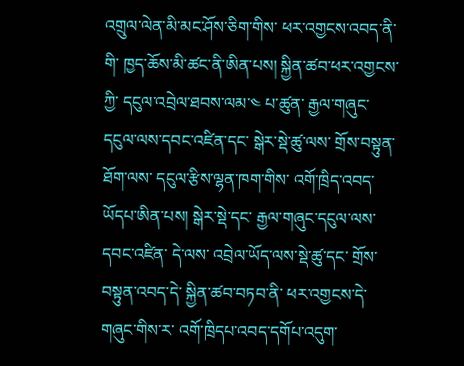འགྲུལ་ལེན་མི་མང་ཤོས་ཅིག་གིས་ ཕར་འགྱངས་འབད་ནི་གི་ ཁྱད་ཆོས་མི་ཚང་ནི་ཨིན་པས། སྐྱིན་ཚབ་ཕར་འགྱངས་ཀྱི་ དངུལ་འབྲེལ་ཐབས་ལམ་༤ པ་ཚུན་ རྒྱལ་གཞུང་དངུལ་ལས་དབང་འཛིན་དང་ སྒེར་སྡེ་ཚུ་ལས་ གྲོས་བསྟུན་ཐོག་ལས་ དངུལ་རྩིས་ལྷན་ཁག་གིས་ འགོ་ཁྲིད་འབད་ཡོདཔ་ཨིན་པས། སྒེར་སྡེ་དང་ རྒྱལ་གཞུང་དངུལ་ལས་དབང་འཛིན་ དེ་ལས་ འབྲེལ་ཡོད་ལས་སྡེ་ཚུ་དང་ གྲོས་བསྟུན་འབད་དེ་ སྐྱིན་ཚབ་བཏབ་ནི་ ཕར་འགྱངས་དེ་ གཞུང་གིས་ར་ འགོ་ཁྲིདཔ་འབད་དགོཔ་འདུག་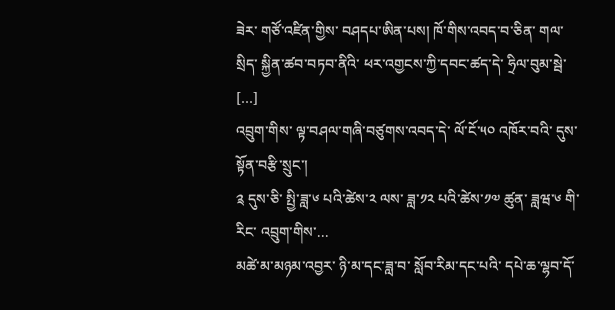ཟེར་ གཙོ་འཛིན་གྱིས་ བཤདཔ་ཨིན་པས། ཁོ་གིས་འབད་བ་ཅིན་ གལ་སྲིད་ སྐྱིན་ཚབ་བཏབ་ནིའི་ ཕར་འགྱངས་ཀྱི་དབང་ཚད་དེ་ ཧྲིལ་བུམ་སྦེ་ […]
འབྲུག་གིས་ ལྟ་བཤལ་གཞི་བཙུགས་འབད་དེ་ ལོ་ངོ་༥༠ འཁོར་བའི་ དུས་སྟོན་བརྩི་སྲུང་།
༉ དུས་ཅི་ སྤྱི་ཟླ་༦ པའི་ཚེས་༢ ལས་ ཟླ་༡༢ པའི་ཚེས་༡༧ ཚུན་ ཟླཝ་༦ གི་རིང་ འབྲུག་གིས་...
མཚེ་མ་མཉམ་འབྱར་ ཉི་མ་དང་ཟླ་བ་ སློབ་རིམ་དང་པའི་ དཔེ་ཆ་ལྷབ་དོ་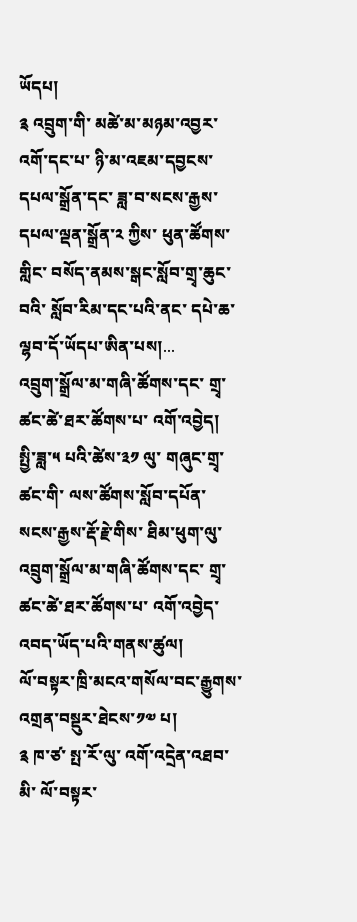ཡོདཔ།
༉ འབྲུག་གི་ མཚེ་མ་མཉམ་འབྱར་ འགོ་དང་པ་ ཉི་མ་འཇམ་དབྱངས་དཔལ་སྒྲོན་དང་ ཟླ་བ་སངས་རྒྱས་དཔལ་ལྡན་སྒྲོན་༢ ཀྱིས་ ཕུན་ཚོགས་གླིང་ བསོད་ནམས་སྒང་སློབ་གྲྭ་ཆུང་བའི་ སློབ་རིམ་དང་པའི་ནང་ དཔེ་ཆ་ལྷབ་དོ་ཡོདཔ་ཨིན་པས།...
འབྲུག་སྒྲོལ་མ་གཞི་ཚོགས་དང་ གྲྭ་ཚང་ཚེ་ཐར་ཚོགས་པ་ འགོ་འབྱེད།
སྤྱི་ཟླ་༥ པའི་ཚེས་༣༡ ལུ་ གཞུང་གྲྭ་ཚང་གི་ ལས་ཚོགས་སློབ་དཔོན་སངས་རྒྱས་རྡོ་རྗེ་གིས་ ཐིམ་ཕུག་ལུ་ འབྲུག་སྒྲོལ་མ་གཞི་ཚོགས་དང་ གྲྭ་ཚང་ཚེ་ཐར་ཚོགས་པ་ འགོ་འབྱེད་འབད་ཡོད་པའི་གནས་ཚུལ།
ལོ་བསྟར་ཁྲི་མངའ་གསོལ་བང་རྒྱུགས་འགྲན་བསྡུར་ཐེངས་༡༧ པ།
༉ ཁ་ཙ་ སྤ་རོ་ལུ་ འགོ་འདྲེན་འཐབ་མི་ ལོ་བསྟར་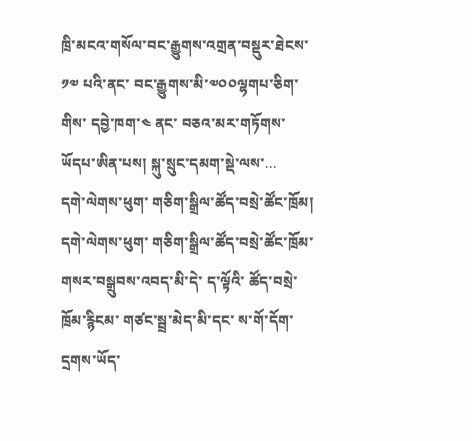ཁྲི་མངའ་གསོལ་བང་རྒྱུགས་འགྲན་བསྡུར་ཐེངས་༡༧ པའི་ནང་ བང་རྒྱུགས་མི་༧༠༠ལྷགཔ་ཅིག་གིས་ དབྱེ་ཁག་༤ ནང་ བཅའ་མར་གཏོགས་ཡོདཔ་ཨིན་པས། སྐུ་སྲུང་དམག་སྡེ་ལས་...
དགེ་ལེགས་ཕུག་ གཅིག་སྒྲིལ་ཚོད་བསྲེ་ཚོང་ཁྲོམ།
དགེ་ལེགས་ཕུག་ གཅིག་སྒྲིལ་ཚོད་བསྲེ་ཚོང་ཁྲོམ་ གསར་བསྒྲུབས་འབད་མི་དེ་ ད་ལྟོའི་ ཚོད་བསྲེ་ཁྲོམ་རྙིངམ་ གཙང་སྦྲ་མེད་མི་དང་ ས་གོ་དོག་དྲགས་ཡོད་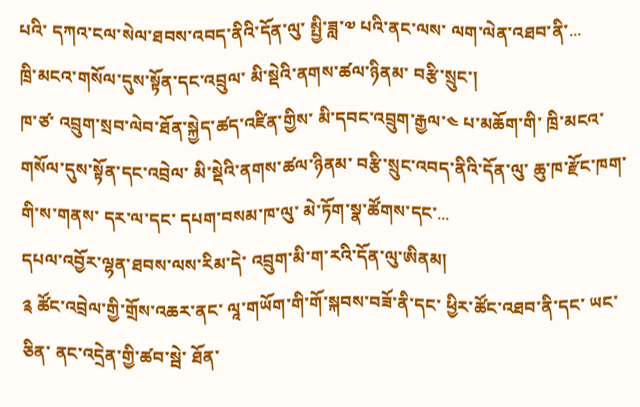པའི་ དཀའ་ངལ་སེལ་ཐབས་འབད་ནིའི་དོན་ལུ་ སྤྱི་ཟླ་༧ པའི་ནང་ལས་ ལག་ལེན་འཐབ་ནི་...
ཁྲི་མངའ་གསོལ་དུས་སྟོན་དང་འབྲུལ་ མི་སྡེའི་ནགས་ཚལ་ཉིནམ་ བརྩི་སྲུང་།
ཁ་ཙ་ འབྲུག་སྲབ་ལེབ་ཐོན་སྐྱེད་ཚད་འཛིན་གྱིས་ མི་དབང་འབྲུག་རྒྱལ་༤ པ་མཆོག་གི་ ཁྲི་མངའ་གསོལ་དུས་སྟོན་དང་འབྲེལ་ མི་སྡེའི་ནགས་ཚལ་ཉིནམ་ བརྩི་སྲུང་འབད་ནིའི་དོན་ལུ་ ཆུ་ཁ་རྫོང་ཁག་གི་ས་གནས་ དར་ལ་དང་ དཔག་བསམ་ཁ་ལུ་ མེ་ཏོག་སྣ་ཚོགས་དང་...
དཔལ་འབྱོར་ལྷན་ཐབས་ལས་རིམ་དེ་ འབྲུག་མི་ག་རའི་དོན་ལུ་ཨིནམ།
༉ ཚོང་འབྲེལ་གྱི་གྲོས་འཆར་ནང་ ལཱ་གཡོག་གི་གོ་སྐབས་བཟོ་ནི་དང་ ཕྱིར་ཚོང་འཐབ་ནི་དང་ ཡང་ཅིན་ ནང་འདྲེན་གྱི་ཚབ་སྦེ་ ཐོན་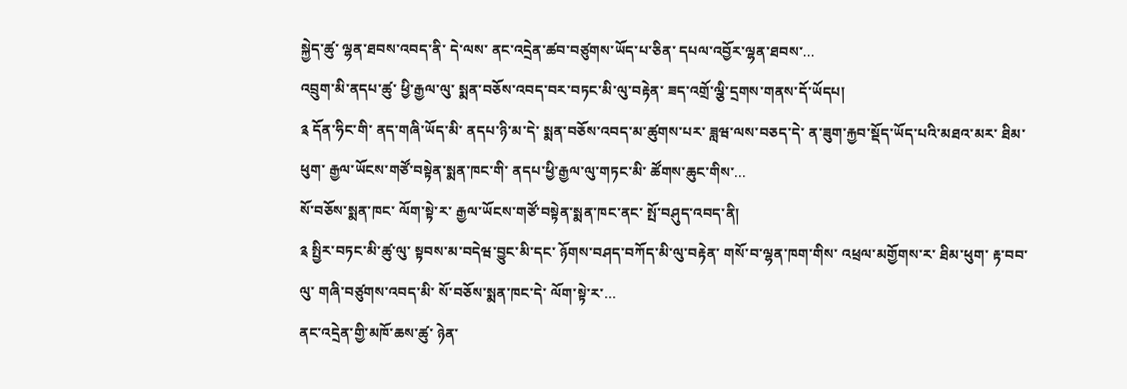སྐྱེད་ཚུ་ ལྷན་ཐབས་འབད་ནི་ དེ་ལས་ ནང་འདྲེན་ཚབ་བཙུགས་ཡོད་པ་ཅིན་ དཔལ་འབྱོར་ལྷན་ཐབས་...
འབྲུག་མི་ནདཔ་ཚུ་ ཕྱི་རྒྱལ་ལུ་ སྨན་བཅོས་འབད་བར་བཏང་མི་ལུ་བརྟེན་ ཟད་འགྲོ་ལྕི་དྲགས་གནས་དོ་ཡོདཔ།
༉ དོན་ཧིང་གི་ ནད་གཞི་ཡོད་མི་ ནདཔ་ཉི་མ་དེ་ སྨན་བཅོས་འབད་མ་ཚུགས་པར་ ཟླཝ་ལས་བཅད་དེ་ ན་ཟུག་རྐྱབ་སྡོད་ཡོད་པའི་མཐའ་མར་ ཐིམ་ཕུག་ རྒྱལ་ཡོངས་གཙོ་བསྟེན་སྨན་ཁང་གི་ ནདཔ་ཕྱི་རྒྱལ་ལུ་གཏང་མི་ ཚོགས་ཆུང་གིས་...
སོ་བཅོས་སྨན་ཁང་ ལོག་སྟེ་ར་ རྒྱལ་ཡོངས་གཙོ་བསྟེན་སྨན་ཁང་ནང་ སྤོ་བཤུད་འབད་ནི།
༉ སྤྱིར་བཏང་མི་ཚུ་ལུ་ སྟབས་མ་བདེཝ་བྱུང་མི་དང་ ཉོགས་བཤད་བཀོད་མི་ལུ་བརྟེན་ གསོ་བ་ལྷན་ཁག་གིས་ འཕྲལ་མགྱོགས་ར་ ཐིམ་ཕུག་ རྟ་བབ་ལུ་ གཞི་བཙུགས་འབད་མི་ སོ་བཅོས་སྨན་ཁང་དེ་ ལོག་སྟེ་ར་...
ནང་འདྲེན་གྱི་མཁོ་ཆས་ཚུ་ ཉེན་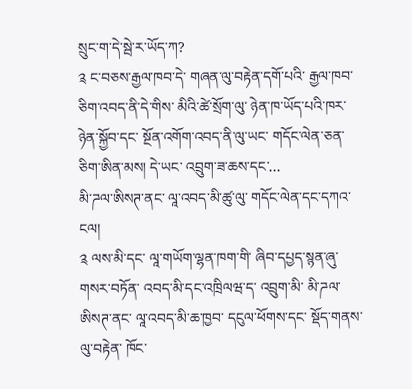སྲུང་ག་དེ་སྦེ་ར་ཡོད་ཀ?
༉ ང་བཅས་རྒྱལ་ཁབ་དེ་ གཞན་ལུ་བརྟེན་དགོ་པའི་ རྒྱལ་ཁབ་ཅིག་འབད་ནི་དེ་གིས་ མིའི་ཚེ་སྲོག་ལུ་ ཉེན་ཁ་ཡོད་པའི་ཁར་ ཉེན་སྐྱོབ་དང་ སྔོན་འགོག་འབད་ནི་ལུ་ཡང་ གདོང་ལེན་ཅན་ཅིག་ཨིན་མས། དེ་ཡང་ འབྲུག་ཟ་ཆས་དང་...
མི་ཌལ་ཨིསཊ་ནང་ ལཱ་འབད་མི་ཚུ་ལུ་ གདོང་ལེན་དང་དཀའ་ངལ།
༉ ལས་མི་དང་ ལཱ་གཡོག་ལྷན་ཁག་གི་ ཞིབ་དཔྱད་སྙན་ཞུ་གསར་བཏོན་ འབད་མི་དང་འཁྲིལཝ་ད་ འབྲུག་མི་ མི་ཌལ་ཨིསཊ་ནང་ ལཱ་འབད་མི་ཆ་ཁྱབ་ དངུལ་ཕོགས་དང་ སྡོད་གནས་ལུ་བརྟེན་ ཁོང་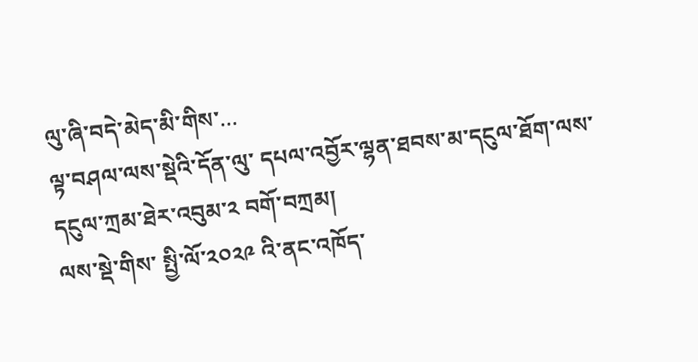ལུ་ཞི་བདེ་མེད་མི་གིས་...
ལྟ་བཤལ་ལས་སྡེའི་དོན་ལུ་ དཔལ་འབྱོར་ལྷན་ཐབས་མ་དངུལ་ཐོག་ལས་ དངུལ་ཀྲམ་ཐེར་འབུམ་༢ བགོ་བཀྲམ།
ལས་སྡེ་གིས་ སྤྱི་ལོ་༢༠༢༩ འི་ནང་འཁོད་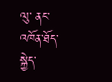ལུ་ ནང་འཁོན་ཐོད་སྐྱེད་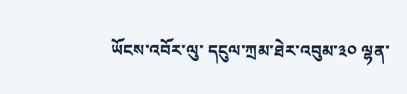ཡོངས་འབོར་ལུ་ དངུལ་ཀྲམ་ཐེར་འབུམ་༣༠ ལྷན་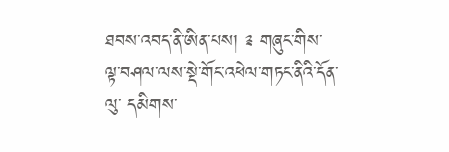ཐབས་འབད་ནི་ཨིན་པས། ༉ གཞུང་གིས་ ལྟ་བཤལ་ལས་སྡེ་གོང་འཕེལ་གཏང་ནིའི་དོན་ལུ་ དམིགས་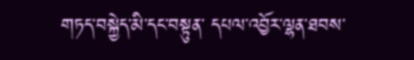གཏད་བསྐྱེད་མི་དང་བསྟུན་ དཔལ་འབྱོར་ལྷན་ཐབས་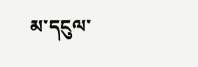མ་དངུལ་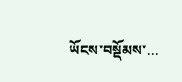ཡོངས་བསྡོམས་...